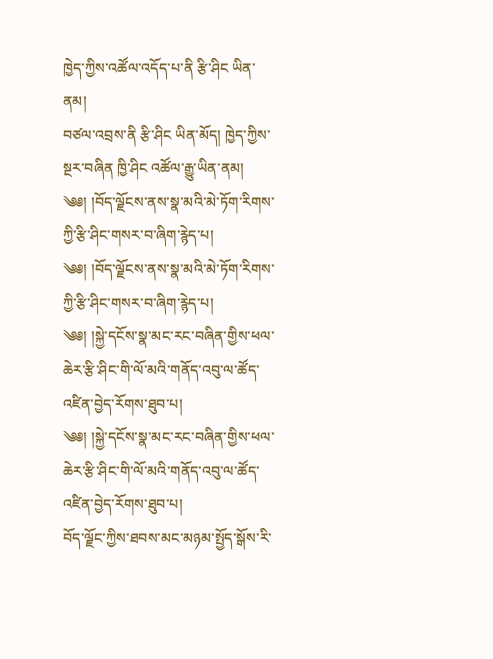ཁྱེད་ཀྱིས་འཚོལ་འདོད་པ་ནི རྩི་ཤིང ཡིན་ནམ།
བཙལ་འབྲས་ནི རྩི་ཤིང ཡིན་མོད། ཁྱེད་ཀྱིས་སྔར་བཞིན ཁྱི་ཤིང འཚོལ་རྒྱུ་ཡིན་ནམ།
༄༅། །བོད་ལྗོངས་ནས་སྣ་མའི་མེ་ཏོག་རིགས་ཀྱི་རྩི་ཤིང་གསར་བ་ཞིག་རྙེད་པ།
༄༅། །བོད་ལྗོངས་ནས་སྣ་མའི་མེ་ཏོག་རིགས་ཀྱི་རྩི་ཤིང་གསར་བ་ཞིག་རྙེད་པ།
༄༅། །སྐྱེ་དངོས་སྣ་མང་རང་བཞིན་གྱིས་ཕལ་ཆེར་རྩི་ཤིང་གི་ལོ་མའི་གནོད་འབུ་ལ་ཚོད་འཛིན་བྱེད་རོགས་ཐུབ་པ།
༄༅། །སྐྱེ་དངོས་སྣ་མང་རང་བཞིན་གྱིས་ཕལ་ཆེར་རྩི་ཤིང་གི་ལོ་མའི་གནོད་འབུ་ལ་ཚོད་འཛིན་བྱེད་རོགས་ཐུབ་པ།
བོད་ལྗོང་ཀྱིས་ཐབས་མང་མཉམ་སྤྱོད་སྒོས་རི་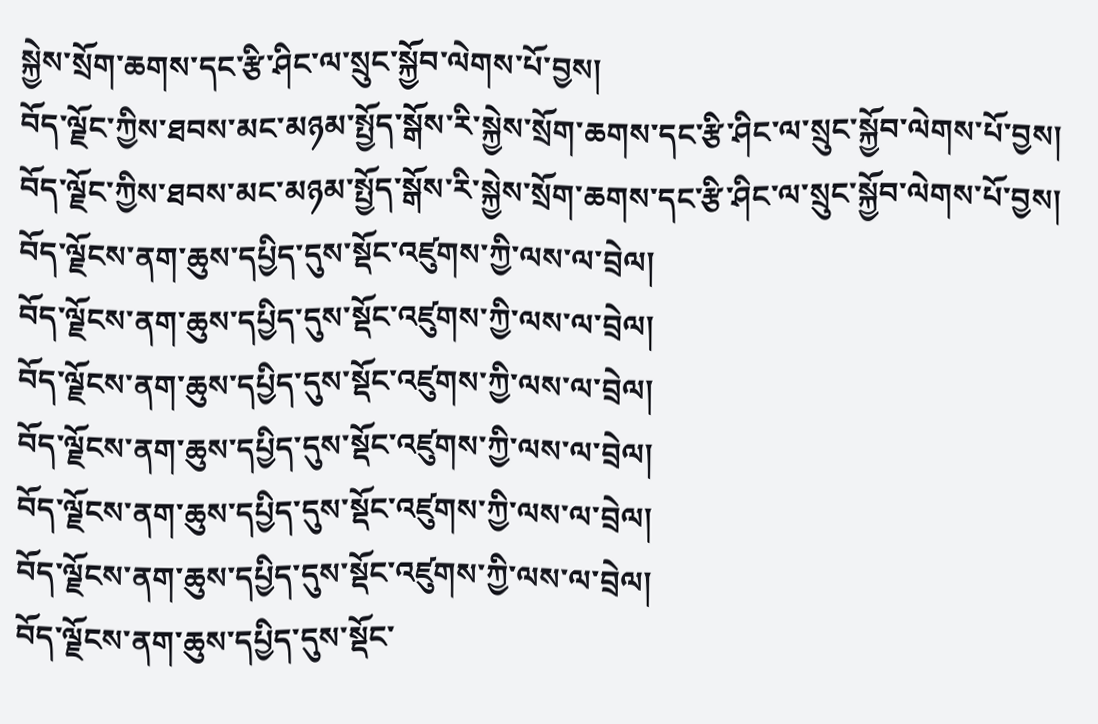སྐྱེས་སྲོག་ཆགས་དང་རྩི་ཤིང་ལ་སྲུང་སྐྱོབ་ལེགས་པོ་བྱས།
བོད་ལྗོང་ཀྱིས་ཐབས་མང་མཉམ་སྤྱོད་སྒོས་རི་སྐྱེས་སྲོག་ཆགས་དང་རྩི་ཤིང་ལ་སྲུང་སྐྱོབ་ལེགས་པོ་བྱས།
བོད་ལྗོང་ཀྱིས་ཐབས་མང་མཉམ་སྤྱོད་སྒོས་རི་སྐྱེས་སྲོག་ཆགས་དང་རྩི་ཤིང་ལ་སྲུང་སྐྱོབ་ལེགས་པོ་བྱས།
བོད་ལྗོངས་ནག་ཆུས་དཔྱིད་དུས་སྡོང་འཛུགས་ཀྱི་ལས་ལ་བྲེལ།
བོད་ལྗོངས་ནག་ཆུས་དཔྱིད་དུས་སྡོང་འཛུགས་ཀྱི་ལས་ལ་བྲེལ།
བོད་ལྗོངས་ནག་ཆུས་དཔྱིད་དུས་སྡོང་འཛུགས་ཀྱི་ལས་ལ་བྲེལ།
བོད་ལྗོངས་ནག་ཆུས་དཔྱིད་དུས་སྡོང་འཛུགས་ཀྱི་ལས་ལ་བྲེལ།
བོད་ལྗོངས་ནག་ཆུས་དཔྱིད་དུས་སྡོང་འཛུགས་ཀྱི་ལས་ལ་བྲེལ།
བོད་ལྗོངས་ནག་ཆུས་དཔྱིད་དུས་སྡོང་འཛུགས་ཀྱི་ལས་ལ་བྲེལ།
བོད་ལྗོངས་ནག་ཆུས་དཔྱིད་དུས་སྡོང་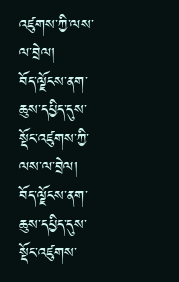འཛུགས་ཀྱི་ལས་ལ་བྲེལ།
བོད་ལྗོངས་ནག་ཆུས་དཔྱིད་དུས་སྡོང་འཛུགས་ཀྱི་ལས་ལ་བྲེལ།
བོད་ལྗོངས་ནག་ཆུས་དཔྱིད་དུས་སྡོང་འཛུགས་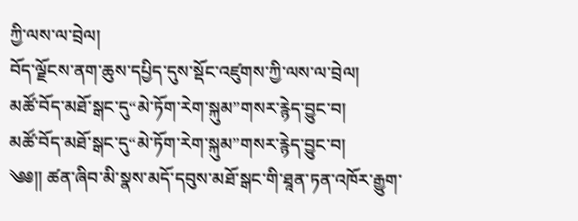ཀྱི་ལས་ལ་བྲེལ།
བོད་ལྗོངས་ནག་ཆུས་དཔྱིད་དུས་སྡོང་འཛུགས་ཀྱི་ལས་ལ་བྲེལ།
མཚོ་བོད་མཐོ་སྒང་དུ“མེ་ཏོག་རེག་སྐུམ”གསར་རྙེད་བྱུང་བ།
མཚོ་བོད་མཐོ་སྒང་དུ“མེ་ཏོག་རེག་སྐུམ”གསར་རྙེད་བྱུང་བ།
༄༅།། ཚན་ཞིབ་མི་སྣས་མདོ་དབུས་མཐོ་སྒང་གི་ཐཱན་ཏན་འཁོར་རྒྱུག་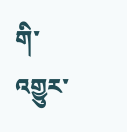གི་འགྱུར་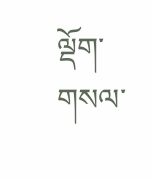ལྡོག་གསལ་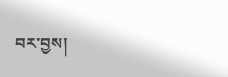བར་བྱས།